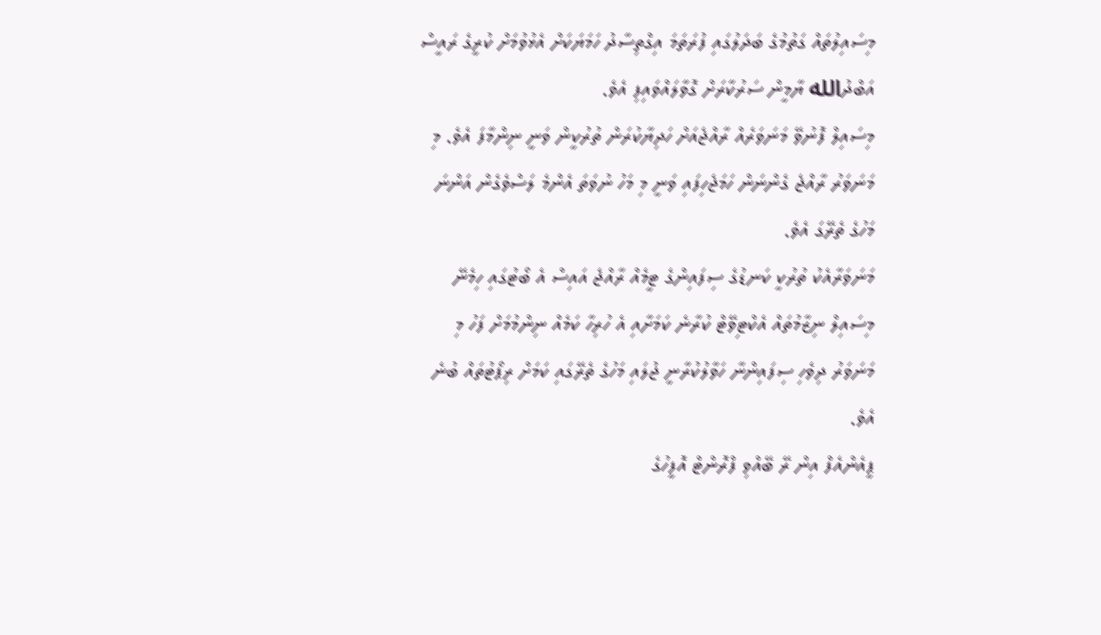މިސައިލުތައް ގަތުމުގެ ބަދަލުގައި ފުރަތަމަ އިގްތިސާދު ހަމަޔަކަށް އެޅުވުމަށް ކުރީގެ ރައީސް އަބްދުالله ޔާމީން ސަރުކާރަށް ގޮވާލައްވައިފި އެވެ.
މިސައިލް ފޮނުވޭ މަނަވަރެއް ރާއްޖެއަށް ހަދިޔާކުރަން ތުރުކީން ވަނީ ނިންމާފަ އެވެ. މި މަނަވަރު ރާއްޖެ ގެންނަން ހަމަޖެހިފައި ވަނީ މި މަހު ނުވަތަ އެންމެ ލަސްވެގެން އަންނަ މަހުގެ ތެރޭގަ އެވެ.
މަނަވަރާއެކު ތުރުކީ ކަނޑުގެ ސިފައިންގެ ޓީމެއް ރާއްޖެ އައިސް އެ ބޯޓުގައި ހިމެނޭ މިސައިލް ނިޒާމުތައް އެކްޓިވޭޓް ކުރާނެ ކަމަށާއި އެ ހުރިހާ ކަމެއް ނިންމުމަށް ފަހު މި މަނަވަރު ދިވެހި ސިފައިންނާ ހަވާލުކުރާނީ ޖުލައި މަހުގެ ތެރޭގައި ކަމަށް ރިޕޯޓުތައް ބުނެ އެވެ.
ޕީއެންއެފް އިން ރޭ ބޭއްވި ފްރޮންޓް އޮފީހުގެ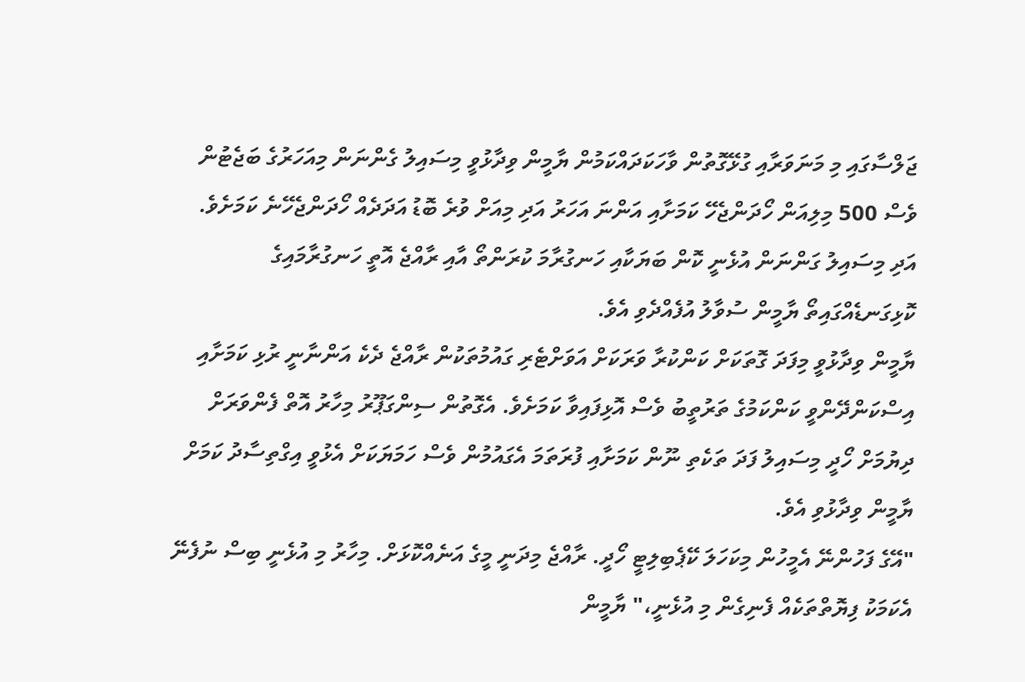ޖަލްސާގައި މި މަނަވަރާއި ގުޅޭގޮތުން ވާހަކަދައްކަމުން ޔާމީން ވިދާޅުވީ މިސައިލު ގެންނަން މިއަހަރުގެ ބަޖެޓުން ވެސް 500 މިލިއަން ހޯދަންޖެހޭ ކަމަށާއި އަންނަ އަހަރު އަދި މިއަށް ވުރެ ބޮޑު އަދަދެއް ހޯދަންޖެހޭނެ ކަމަށެވެ. އަދި މިސައިލު ގަންނަން އުޅެނީ ކޮން ބަޔަކާއި ހަނގުރާމަ ކުރަންތޯ އާއި ރާއްޖެ އޮތީ ހަނގުރާމައިގެ ކޮޅިގަނޑެއްގައިތޯ ޔާމީން ސުވާލު އުފެއްދެވި އެވެ.
ޔާމީން ވިދާޅުވީ މިފަދަ ގޮތަކަށް ކަންކުރާ ވަރަކަށް އަވަށްޓެރި ގައުމުތަކުން ރާއްޖެ ދެކެ އަންނާނީ ރުޅި ކަމަށާއި އިސްކަންދޭންވީ ކަންކަމުގެ ތަރުތީބު ވެސް އޮޅިފައިވާ ކަމަށެވެ. އެގޮތުން ސިންގަޕޫރު މިހާރު އޮތް ފެންވަރަށް ދިޔުމަށް ހޯދީ މިސައިލު ފަދަ ތަކެތި ނޫން ކަމަށާއި ފުރަތަމަ އެގައުމުން ވެސް ހަމަޔަކަށް އެޅުވީ އިގްތިސާދު ކަމަށް ޔާމީން ވިދާޅުވި އެވެ.
"އޭގެ ފަހުންނޭ އެމީހުން މިކަހަލަ ކޭޕެބިލިޓީ ހޯދީ. ރާއްޖެ މިދަނީ މީގެ އަނެއްކޮޅަށް. މިހާރު މި އުޅެނީ ބިސް ނުފެނޭ އެކަމަކު ފިޔޮތްތަކެއް ފެނިގެން މި އުޅެނީ،" ޔާމީން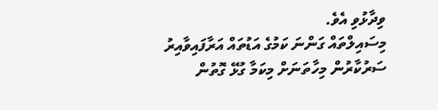ވިދާޅުވި އެވެ.
މިސައިލްތައް ގަންނަ ކަމުގެ އަޑުތައް އަރާފައިވާއިރު ސަރުކާރުން މިހާތަނަށް މިކަމާ ގުޅޭ ގޮތުން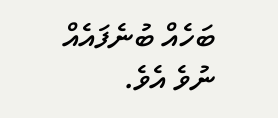ބަހެއް ބުނެފައެއް ނުވެ އެވެ.